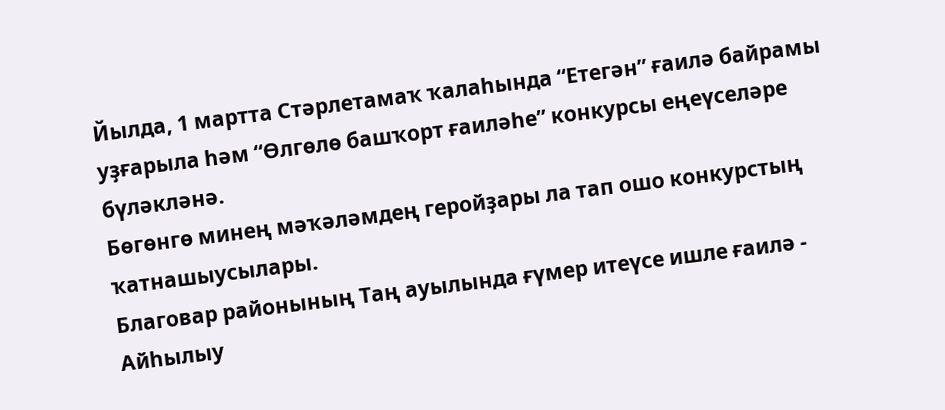Йылда, 1 мартта Стәрлетамаҡ ҡалаһында “Етегән” ғаилә байрамы уҙғарыла һәм “Өлгөлө башҡорт ғаиләһе” конкурсы еңеүселәре бүләкләнә.
Бөгөнгө минең мәҡәләмдең геройҙары ла тап ошо конкурстың ҡатнашыусылары.
Благовар районының Таң ауылында ғүмер итеүсе ишле ғаилә - Айһылыу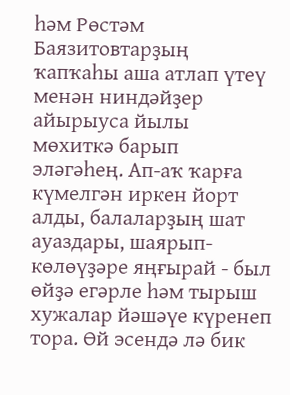һәм Рөстәм Баязитовтарҙың ҡапҡаһы аша атлап үтеү менән ниндәйҙер айырыуса йылы мөхиткә барып эләгәһең. Ап-аҡ ҡарға күмелгән иркен йорт алды, балаларҙың шат ауаздары, шаярып-көлөүҙәре яңғырай - был өйҙә егәрле һәм тырыш хужалар йәшәүе күренеп тора. Өй эсендә лә бик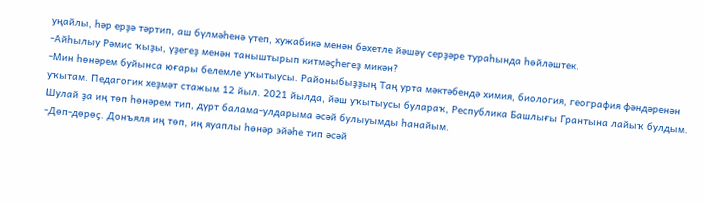уңайлы, һәр ерҙә тәртип, аш бүлмәһенә үтеп, хужабикә менән бәхетле йәшәү серҙәре тураһында һөйләштек.
-Айһылыу Рәмис ҡыҙы, үҙегеҙ менән таныштырып китмәҫһегеҙ микән?
-Мин һөнәрем буйынса юғары белемле уҡытыусы. Районыбыҙҙың Таң урта мәктәбендә химия, биология, география фәндәренән уҡытам. Педагогик хеҙмәт стажым 12 йыл. 2021 йылда, йәш уҡытыусы булараҡ, Республика Башлығы Грантына лайыҡ булдым. Шулай ҙа иң төп һөнәрем тип, дүрт балама-улдарыма әсәй булыуымды һанайым.
-Дөп-дөрөҫ. Донъяля иң төп, иң яуаплы һөнәр эйәһе тип әсәй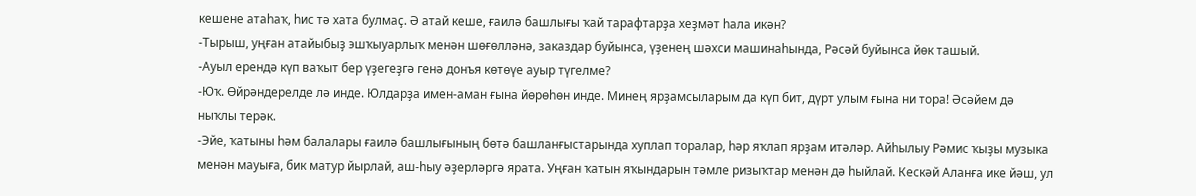кешене атаһаҡ, һис тә хата булмаҫ. Ә атай кеше, ғаилә башлығы ҡай тарафтарҙа хеҙмәт һала икән?
-Тырыш, уңған атайыбыҙ эшҡыуарлыҡ менән шөғөлләнә, заказдар буйынса, үҙенең шәхси машинаһында, Рәсәй буйынса йөк ташый.
-Ауыл ерендә күп ваҡыт бер үҙегеҙгә генә донъя көтөүе ауыр түгелме?
-Юҡ. Өйрәндерелде лә инде. Юлдарҙа имен-аман ғына йөрөһөн инде. Минең ярҙамсыларым да күп бит, дүрт улым ғына ни тора! Әсәйем дә ныҡлы терәк.
-Эйе, ҡатыны һәм балалары ғаилә башлығының бөтә башланғыстарында хуплап торалар, һәр яҡлап ярҙам итәләр. Айһылыу Рәмис ҡыҙы музыка менән мауыға, бик матур йырлай, аш-һыу әҙерләргә ярата. Уңған ҡатын яҡындарын тәмле ризыҡтар менән дә һыйлай. Кескәй Аланға ике йәш, ул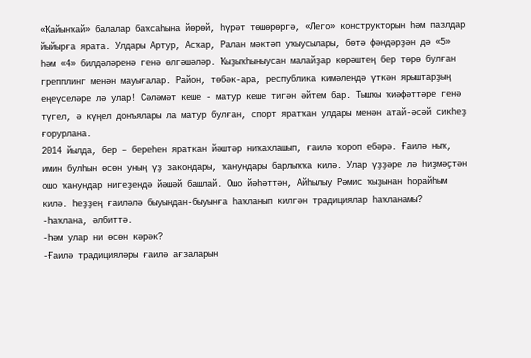«Ҡайынҡай» балалар баҡсаһына йөрөй, һүрәт төшөрөргә, «Лего» конструкторын һәм пазлдар йыйырға ярата. Улдары Артур, Асҡар, Ралан мәктәп уҡыусылары, бөтә фәндәрҙән дә «5» һәм «4» билдәләренә генә өлгәшәләр. Ҡыҙыҡһыныусан малайҙар көрәштең бер төрө булған грепплинг менән мауығалар. Район, төбәк-ара, республика кимәлендә үткән ярыштарҙың еңеүселәре лә улар! Сәләмәт кеше - матур кеше тигән әйтем бар. Тышҡы ҡиәфәттәре генә түгел, ә күңел донъялары ла матур булған, спорт яратҡан улдары менән атай-әсәй сикһеҙ ғорурлана.
2014 йылда, бер – береһен яраткан йәштәр ниҡахлашып, ғаилә ҡороп ебәрә. Ғаилә ныҡ, имин булһын өсөн уның үҙ закондары, ҡанундары барлыҡҡа килә. Улар үҙҙәре лә һиҙмәҫтән ошо ҡанундар нигеҙендә йәшәй башлай. Ошо йәһәттән, Айһылыу Рәмис ҡыҙынан һорайһым килә. Һеҙҙең ғаиләлә быуындан-быуынға һаҡланып килгән традициялар һаҡланамы?
-Һаҡлана, әлбиттә.
-Һәм улар ни өсөн кәрәк?
-Ғаилә традицияләры ғаилә ағзаларын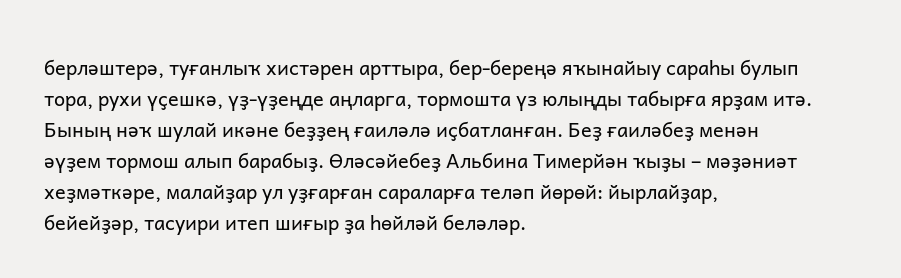берләштерә, туғанлыҡ хистәрен арттыра, бер-береңә яҡынайыу сараһы булып тора, рухи үҫешкә, үҙ-үҙеңде аңларга, тормошта үз юлыңды табырға ярҙам итә. Бының нәҡ шулай икәне беҙҙең ғаиләлә иҫбатланған. Беҙ ғаиләбеҙ менән әүҙем тормош алып барабыҙ. Өләсәйебеҙ Альбина Тимерйән ҡыҙы – мәҙәниәт хеҙмәткәре, малайҙар ул уҙғарған сараларға теләп йөрөй: йырлайҙар, бейейҙәр, тасуири итеп шиғыр ҙа һөйләй беләләр.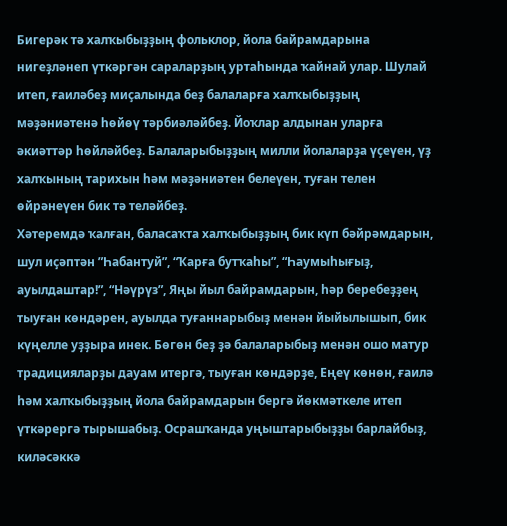Бигерәк тә халҡыбыҙҙың фольклор, йола байрамдарына нигеҙләнеп үткәргән сараларҙың уртаһында ҡайнай улар. Шулай итеп, ғаиләбеҙ миҫалында беҙ балаларға халҡыбыҙҙың мәҙәниәтенә һөйөү тәрбиәләйбеҙ. Йоҡлар алдынан уларға әкиәттәр һөйләйбеҙ. Балаларыбыҙҙың милли йолаларҙа үҫеүен, үҙ халҡының тарихын һәм мәҙәниәтен белеүен, туған телен өйрәнеүен бик тә теләйбеҙ.
Хәтеремдә ҡалған, баласаҡта халҡыбыҙҙың бик күп бәйрәмдарын, шул иҫәптән ”Һабантуй”, “Ҡарға бутҡаһы”, “Һаумыһығыҙ, ауылдаштар!”, “Нәүрүз”, Яңы йыл байрамдарын, һәр беребеҙҙең тыуған көндәрен, ауылда туғаннарыбыҙ менән йыйылышып, бик күңелле уҙҙыра инек. Бөгөн беҙ ҙә балаларыбыҙ менән ошо матур традицияларҙы дауам итергә, тыуған көндәрҙе, Еңеү көнөн, ғаилә һәм халҡыбыҙҙың йола байрамдарын бергә йөкмәткеле итеп үткәрергә тырышабыҙ. Осрашҡанда уңыштарыбыҙҙы барлайбыҙ, киләсәккә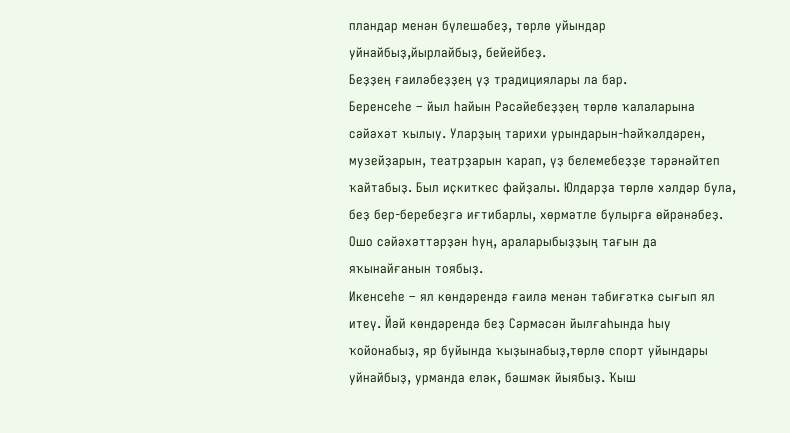пландар менән бүлешәбеҙ, төрлө уйындар уйнайбыҙ,йырлайбыҙ, бейейбеҙ.
Беҙҙең ғаиләбеҙҙең үҙ традициялары ла бар.
Беренсеһе – йыл һайын Рәсәйебеҙҙең төрлө ҡалаларына сәйәхәт ҡылыу. Уларҙың тарихи урындарын-һәйҡәлдәрен, музейҙарын, театрҙарын ҡарап, үҙ белемебеҙҙе тәрәнәйтеп ҡайтабыҙ. Был иҫкиткес файҙалы. Юлдарҙа төрлө хәлдәр була, беҙ бер-беребеҙгә иғтибарлы, хөрмәтле булырға өйрәнәбеҙ. Ошо сәйәхәттәрҙән һуң, араларыбыҙҙың тағын да яҡынайғанын тоябыҙ.
Икенсеһе – ял көндәрендә ғаилә менән тәбиғәткә сығып ял итеү. Йәй көндәрендә беҙ Сәрмәсән йылғаһында һыу ҡойонабыҙ, яр буйында ҡыҙынабыҙ,төрлө спорт уйындары уйнайбыҙ, урманда еләк, бәшмәк йыябыҙ. Ҡыш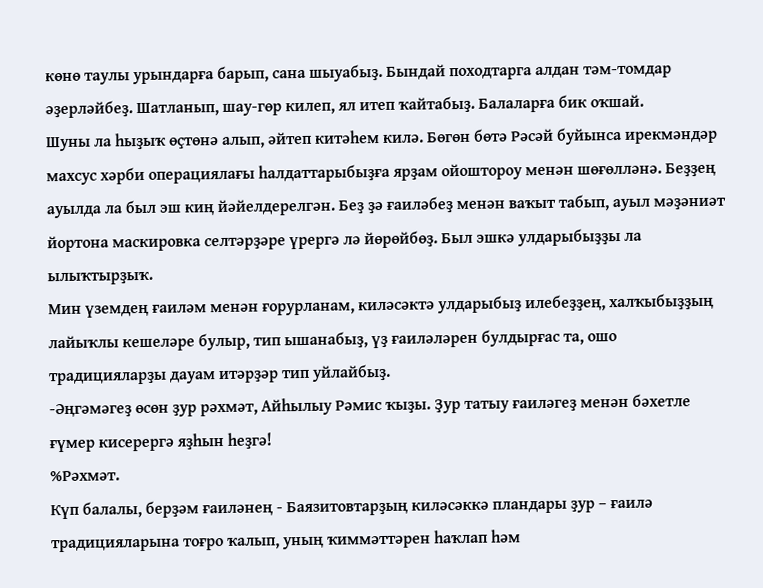көнө таулы урындарға барып, сана шыуабыҙ. Бындай походтарга алдан тәм-томдар әҙерләйбеҙ. Шатланып, шау-гөр килеп, ял итеп ҡайтабыҙ. Балаларға бик оҡшай.
Шуны ла һыҙыҡ өҫтөнә алып, әйтеп китәһем килә. Бөгөн бөтә Рәсәй буйынса ирекмәндәр махсус хәрби операциялағы һалдаттарыбыҙға ярҙам ойоштороу менән шөғөлләнә. Беҙҙең ауылда ла был эш киң йәйелдерелгән. Беҙ ҙә ғаиләбеҙ менән ваҡыт табып, ауыл мәҙәниәт йортона маскировка селтәрҙәре үрергә лә йөрөйбөҙ. Был эшкә улдарыбыҙҙы ла ылыҡтырҙыҡ.
Мин үземдең ғаиләм менән ғорурланам, киләсәктә улдарыбыҙ илебеҙҙең, халҡыбыҙҙың лайыҡлы кешеләре булыр, тип ышанабыҙ, үҙ ғаиләләрен булдырғас та, ошо традицияларҙы дауам итәрҙәр тип уйлайбыҙ.
-Әңгәмәгеҙ өсөн ҙур рәхмәт, Айһылыу Рәмис ҡыҙы. Ҙур татыу ғаиләгеҙ менән бәхетле ғүмер кисерергә яҙһын һеҙгә!
%Рәхмәт.
Күп балалы, берҙәм ғаиләнең - Баязитовтарҙың киләсәккә пландары ҙур – ғаилә традицияларына тоғро ҡалып, уның ҡиммәттәрен һаҡлап һәм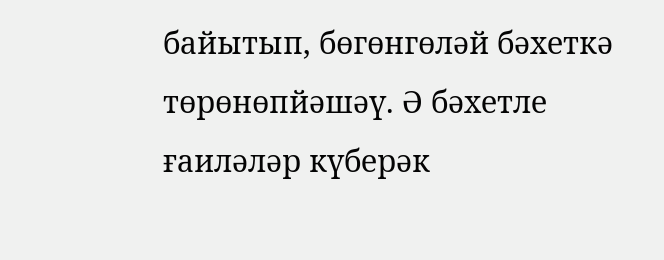байытып, бөгөнгөләй бәхеткә төрөнөпйәшәү. Ә бәхетле ғаиләләр күберәк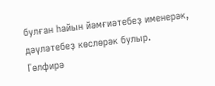булған һайын йәмғиәтебеҙ именерәк, дәүләтебеҙ көслөрәк булыр.
Гөлфирә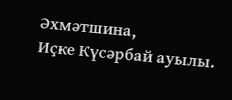Әхмәтшина,
Иҫке Күсәрбай ауылы.